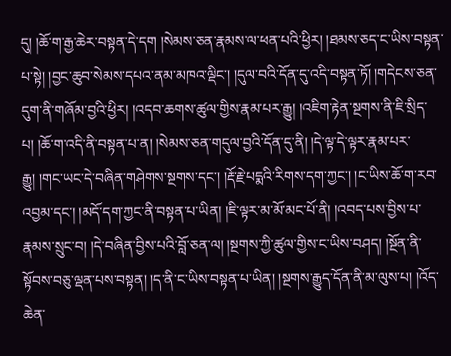དུ། །ཆོ་ག་རྒྱ་ཆེར་བསྟན་དེ་དག །སེམས་ཅན་རྣམས་ལ་ཕན་པའི་ཕྱིར། །ཐམས་ཅད་ང་ཡིས་བསྟན་པ་སྟེ། །བྱང་ཆུབ་སེམས་དཔའ་ནམ་མཁའ་ལྡིང་། །དུལ་བའི་དོན་དུ་འདི་བསྟན་ཏོ། །གདེངས་ཅན་དུག་ནི་གཞོམ་བྱའི་ཕྱིར། །འདབ་ཆགས་ཚུལ་གྱིས་རྣམ་པར་རྒྱུ། །འཇིག་རྟེན་སྔགས་ནི་ཇི་སྲིད་པ། །ཆོ་ག་འདི་ནི་བསྟན་པ་ན། །སེམས་ཅན་གདུལ་བྱའི་དོན་དུ་ནི། །དེ་ལྟ་དེ་ལྟར་རྣམ་པར་རྒྱུ། །གང་ཡང་དེ་བཞིན་གཤེགས་སྔགས་དང་། །རྡོ་རྗེ་པདྨའི་རིགས་དག་ཀྱང་། །ང་ཡིས་ཆོ་ག་རབ་འབྱམ་དང་། །མདོ་དག་ཀྱང་ནི་བསྟན་པ་ཡིན། །ཇི་ལྟར་མ་མོ་མང་པོ་ནི། །འབད་པས་བྱིས་པ་རྣམས་སྲུང་བ། །དེ་བཞིན་བྱིས་པའི་བློ་ཅན་ལ། །སྔགས་ཀྱི་ཚུལ་གྱིས་ང་ཡིས་བཤད། །སྔོན་ནི་སྟོབས་བཅུ་ལྡན་པས་བསྟན། །ད་ནི་ང་ཡིས་བསྟན་པ་ཡིན། །སྔགས་རྒྱུད་དོན་ནི་མ་ལུས་པ། །འོད་ཆེན་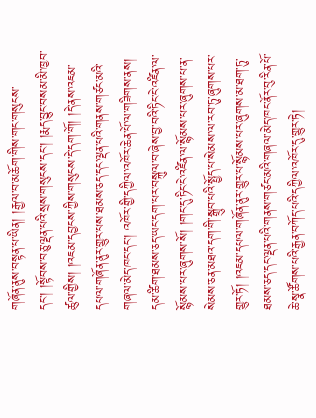གཞོན་ནུས་བསྟན་པ་ཡིན། །རྒྱལ་བ་མཆོག་གིས་གང་གསུངས་དང་། །སྟོབས་བཅུ་ལྡན་པའི་སྲས་གསུངས་དང་། །རྨད་བྱུང་བསམ་མི་ཁྱབ་ཚུལ་གྱིས། །འཇམ་དབྱངས་ཀྱིས་གསུངས་དེ་དག་གོ། །དེ་ནས་འཇམ་དཔལ་གཞོན་ནུར་གྱུར་པས་ཐམས་ཅད་དང་ལྡན་པའི་གནས་གཙང་མའི་གཞལ་མེད་ཁང་དང་། འཁོར་གྱི་དཀྱིལ་འཁོར་ཆེན་པོ་ལ་གཟིགས་ནས། དམ་ཚིག་ཐམས་ཅད་ཡང་དག་པར་བསྐུལ་བ་ཞེས་བྱ་བའི་ཏིང་ངེ་འཛིན་ལ་སྙོམས་པར་ཞུགས་སོ། །གང་དུ་ཏིང་ངེ་འཛིན་ལ་སྙོམས་པར་ཞུགས་པ་ན་སེམས་ཅན་མཐའ་དག་གི་སྒྲུབ་པའི་སྤྱོད་པ་སེམས་ལ་རབ་ཏུ་ཞུགས་པར་གྱུར་ཏོ། །འཇམ་དཔལ་གཞོན་ནུར་གྱུར་པ་སྙོམས་པར་ཞུགས་མ་ཐག་ཏུ་ཐམས་ཅད་དང་ལྡན་པའི་གནས་གཙང་མའི་གཞལ་མེད་ཁང་ནོར་བུ་རིན་པོ་ཆེ་སྣ་ཚོགས་པའི་རྒྱན་བཀོད་པའི་དཀྱིལ་འཁོར་དུ་གྱུར་ཏེ།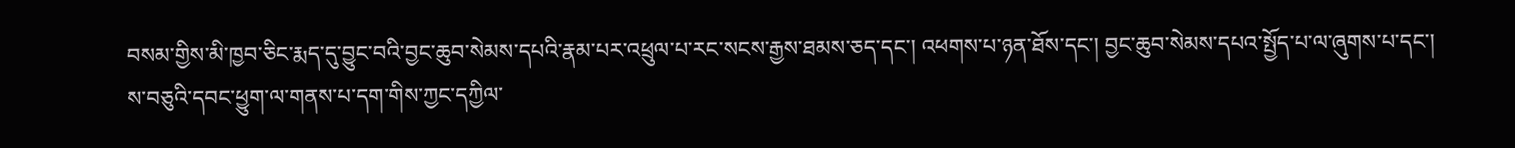བསམ་གྱིས་མི་ཁྱབ་ཅིང་རྨད་དུ་བྱུང་བའི་བྱང་ཆུབ་སེམས་དཔའི་རྣམ་པར་འཕྲུལ་པ་རང་སངས་རྒྱས་ཐམས་ཅད་དང་། འཕགས་པ་ཉན་ཐོས་དང་། བྱང་ཆུབ་སེམས་དཔའ་སྤྱོད་པ་ལ་ཞུགས་པ་དང་། ས་བཅུའི་དབང་ཕྱུག་ལ་གནས་པ་དག་གིས་ཀྱང་དཀྱིལ་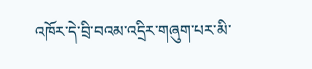འཁོར་དེ་བྲི་བའམ་འདྲིར་གཞུག་པར་མི་